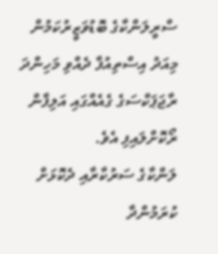ސްރީލަންކާގެ ބޮޑުވަޒީރުކަމުން މިއަދު އިސްތިއުފާ ދެއްވި މަހިންދަ ރާޖަޕަކްސަގެ ގެއެއްގައި އަލިފާން ރޯކޮށްލައިފި އެވެ.
ލަންކާގެ ސަރުކާރާއި ދެކޮޅަށް ކުރަމުންދާ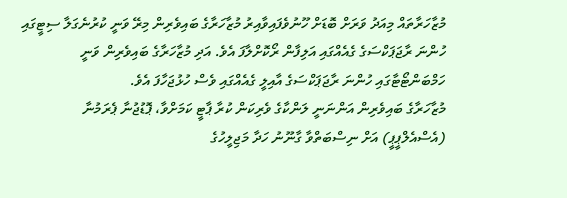މުޒާހަރާތައް މިއަދު ވަރަށް ބޮޑަށް ހޫނުވެފައިވާއިރު މުޒާހަރާގެ ބައިވެރިން މިރޭ ވަނީ ކުރުނެގަލާ ސިޓީގައި ހުންނަ ރާޖަޕަކްސަގެ ގެއެއްގައި އަލިފާން ރޯކޮށްލާފަ އެވެ. އަދި މުޒާހަރާގެ ބައިވެރިން ވަނީ ހަމްބަންޓޯޓާގައި ހުންނަ ރާޖަޕަކްސަގެ އާއިލީ ގެއެއްގައި ވެސް ހުޅުޖަހާފަ އެވެ.
މުޒާހަރާގެ ބައިވެރިން އަންނަނީ ލަންކާގެ ވެރިކަން ކުރާ ޕާޓީ ކަމަށްވާ، ޕޮޑުޖުނާ ޕެރަމުނާ (އެސްއެލްޕީޕީ) އަށް ނިސްބަތްވާ ގާނޫނު ހަދާ މަޖިލީހުގެ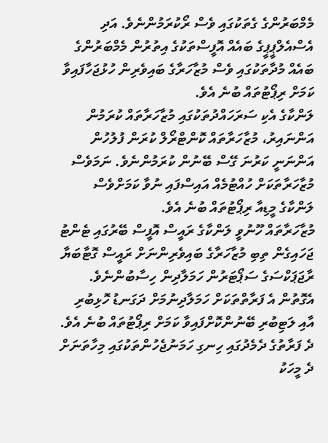މެމްބަރުންގެ ގެތަކުގައި ވެސް ރޯކުރަމުންނެވެ. އަދި އެސްއެލްޕީޕީގެ ބައެއް އޮފީސްތަކުގެ އިތުރުން މެމްބަރުންގެ ބައެއް މުދާތަކުގައި ވެސް މުޒާހަރާގެ ބައިވެރިން ހުޅުޖަހާފައިވާ ކަމަށް ރިޕޯޓުތައް ބުނެ އެވެ.
ލަންކާގެ އެކި ސަރަހައްދުތަކުގައި މުޒާހަރާތައް ކުރަމުން އަންނައިރު، މުޒާހަރާތައް ކޮންޓްރޯލް ކުރަން ފުލުހުން އަންނަނީ ކަރުނަ ގޭސް ބޭނުން ކުރަމުންނެވެ. ނަމަވެސް މުޒާހަރާތަކަށް ހުއްޓުމެއް އައިސްފައި ނުވާ ކަމަށްވެސް ލަންކާގެ މީޑިއާ ރިޕޯޓުތައް ބުނެ އެވެ.
މުޒާހަރާތައް ހޫނުވީ ލަންކާގެ ރައީސް އޮފީސް ބޭރުގައި ޓެންޓު ޖަހައިގެން ތިބި މުޒާހަރާގެ ބައިވެރިންނަށް ރައީސް ގޮޓާބަޔާ ރާޖަޕަކްސަގެ ސަޕޯޓަރުން ހަމަލާދިން ހިސާބުންނެވެ. އެގޮތުން އެ ފަރާތްތަކަށް ހަމަލާދިނުމަށް ދަގަނޑު ހޮޅިބުރި އާއި ލަޓިބުރި ބޭނުންކޮށްފައިވާ ކަމަށް ރިޕޯޓުތައް ބުނެ އެވެ.
ދެ ފަރާތުގެ ދެމެދުގައި ހިނގި ހަމަނުޖެހުންތަކުގައި މިހާތަނަށް ދެ މީހަކު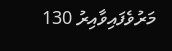މަރުވެފައިވާއިރު 130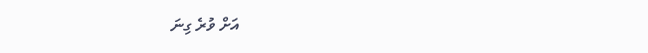އަށް ވުރެ ގިނަ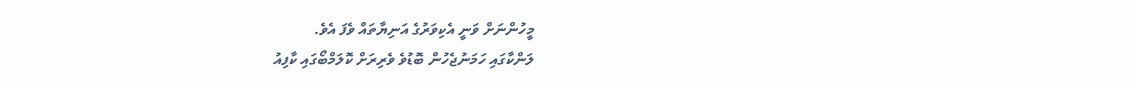މީހުންނަށް ވަނީ އެކިވަރުގެ އަނިޔާތައް ވެފަ އެވެ.
ލަންކާގައި ހަމަނުޖެހުން ބޮޑުވެ ވެރިރަށް ކޮލަމްބޯގައި ކާފިއު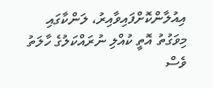އިއުލާންކޮށްފައިވާއިރު، ލަންކާގައި މިވަގުތު އޮތީ ކުއްލި ނުރައްކަލުގެ ހާލަތު ވެސް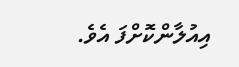އިއުލާންކޮށްފަ އެވެ.